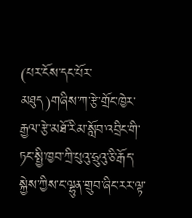(པར་ངོས་དང་པོར་མཐུད)གཞིས་ཀ་རྩེ་གྲོང་ཁྱེར་རྒྱལ་རྩེ་མཐོ་རིམ་སློབ་འབྲིང་གི་ཏང་སྤྱི་ཁྱབ་ཀྲི་པུའུ་ཧྲུའུ་ཅི་རྒོད་སྐྱེས་ཀྱིས་ང་ལྷུན་གྲུབ་ཞིང་རར་ལྟ་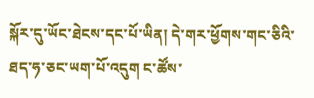སྐོར་དུ་ཡོང་ཐེངས་དང་པོ་ཡིན། དེ་གར་ཕྱོགས་གང་ཅིའི་ཐད་ཧ་ཅང་ཡག་པོ་འདུག ང་ཚོས་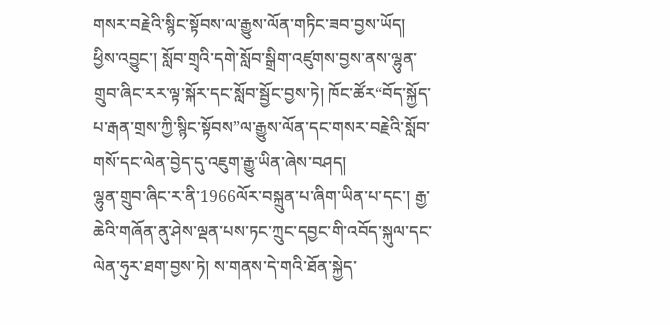གསར་བརྗེའི་སྙིང་སྟོབས་ལ་རྒྱུས་ལོན་གཏིང་ཟབ་བྱས་ཡོད། ཕྱིས་འབྱུང་། སློབ་གྲྭའི་དགེ་སློབ་སྒྲིག་འཛུགས་བྱས་ནས་ལྷུན་གྲུབ་ཞིང་རར་ལྟ་སྐོར་དང་སློབ་སྦྱོང་བྱས་ཏེ། ཁོང་ཚོར“བོད་སྐྱོད་པ་རྒན་གྲས་ཀྱི་སྙིང་སྟོབས”ལ་རྒྱུས་ལོན་དང་གསར་བརྗེའི་སློབ་གསོ་དང་ལེན་བྱེད་དུ་འཇུག་རྒྱུ་ཡིན་ཞེས་བཤད།
ལྷུན་གྲུབ་ཞིང་ར་ནི་1966ལོར་བསྐྲུན་པ་ཞིག་ཡིན་པ་དང་། རྒྱ་ཆེའི་གཞོན་ནུ་ཤེས་ལྡན་པས་ཏང་ཀྲུང་དབྱང་གི་འབོད་སྐུལ་དང་ལེན་ཧུར་ཐག་བྱས་ཏེ། ས་གནས་དེ་གའི་ཐོན་སྐྱེད་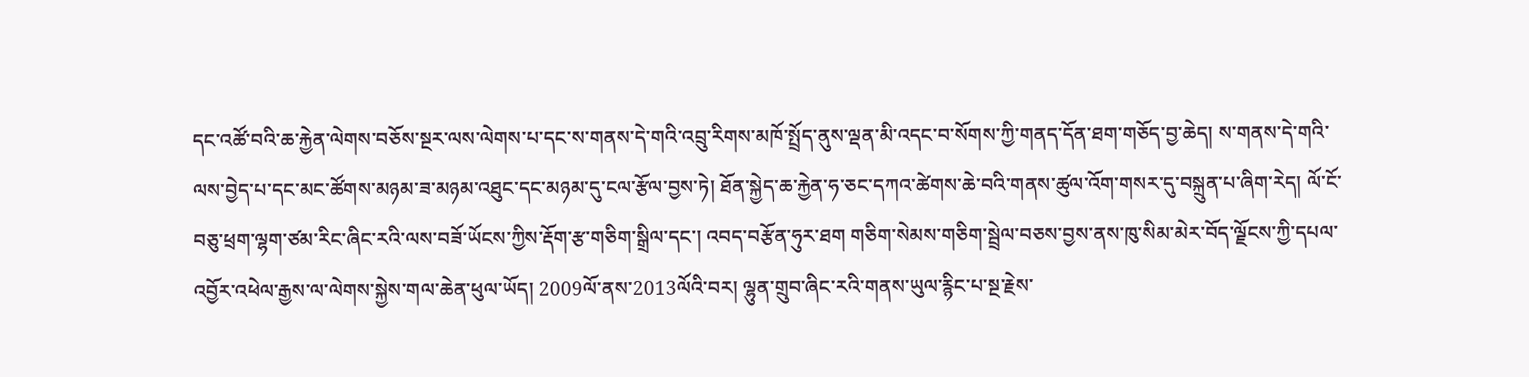དང་འཚོ་བའི་ཆ་རྐྱེན་ལེགས་བཅོས་སྔར་ལས་ལེགས་པ་དང་ས་གནས་དེ་གའི་འབྲུ་རིགས་མཁོ་སྤྲོད་ནུས་ལྡན་མི་འདང་བ་སོགས་ཀྱི་གནད་དོན་ཐག་གཅོད་བྱ་ཆེད། ས་གནས་དེ་གའི་ལས་བྱེད་པ་དང་མང་ཚོགས་མཉམ་ཟ་མཉམ་འཐུང་དང་མཉམ་དུ་ངལ་རྩོལ་བྱས་ཏེ། ཐོན་སྐྱེད་ཆ་རྐྱེན་ཧ་ཅང་དཀའ་ཚེགས་ཆེ་བའི་གནས་ཚུལ་འོག་གསར་དུ་བསྐྲུན་པ་ཞིག་རེད། ལོ་ངོ་བཅུ་ཕྲག་ལྷག་ཙམ་རིང་ཞིང་རའི་ལས་བཟོ་ཡོངས་ཀྱིས་རྡོག་རྩ་གཅིག་སྒྲིལ་དང་། འབད་བརྩོན་ཧུར་ཐག གཅིག་སེམས་གཅིག་སྦྲེལ་བཅས་བྱས་ནས་ཁུ་སིམ་མེར་བོད་ལྗོངས་ཀྱི་དཔལ་འབྱོར་འཕེལ་རྒྱས་ལ་ལེགས་སྐྱེས་གལ་ཆེན་ཕུལ་ཡོད། 2009ལོ་ནས་2013ལོའི་བར། ལྷུན་གྲུབ་ཞིང་རའི་གནས་ཡུལ་རྙིང་པ་སྔ་རྗེས་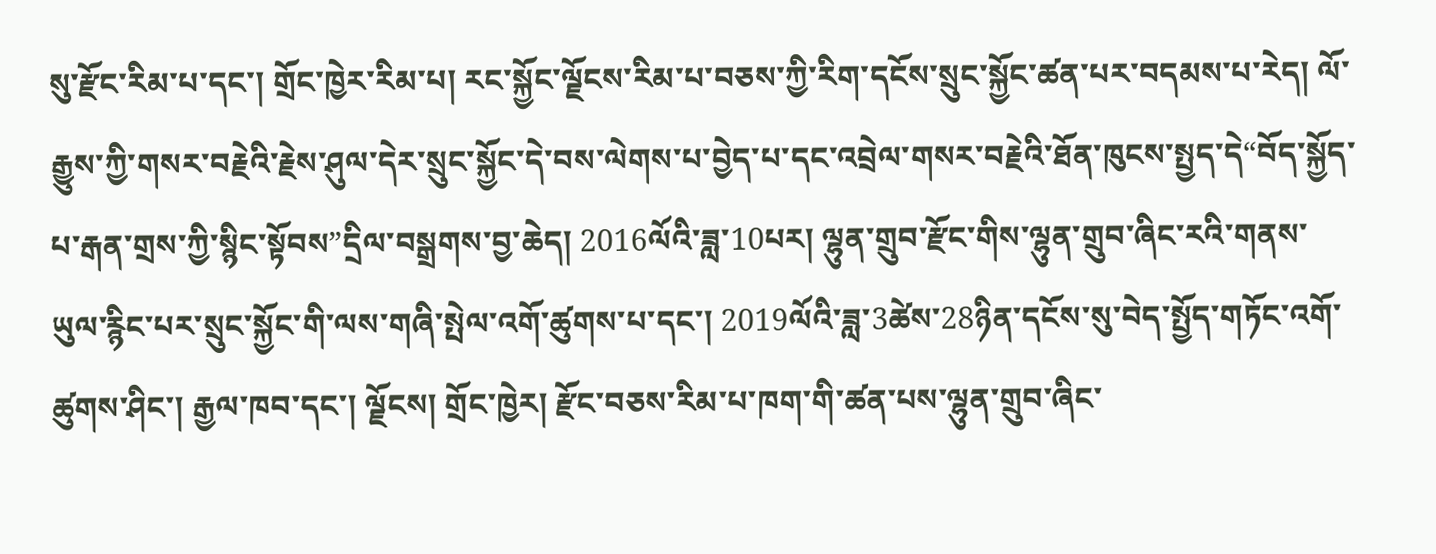སུ་རྫོང་རིམ་པ་དང་། གྲོང་ཁྱེར་རིམ་པ། རང་སྐྱོང་ལྗོངས་རིམ་པ་བཅས་ཀྱི་རིག་དངོས་སྲུང་སྐྱོང་ཚན་པར་བདམས་པ་རེད། ལོ་རྒྱུས་ཀྱི་གསར་བརྗེའི་རྗེས་ཤུལ་དེར་སྲུང་སྐྱོང་དེ་བས་ལེགས་པ་བྱེད་པ་དང་འབྲེལ་གསར་བརྗེའི་ཐོན་ཁུངས་སྤྱད་དེ“བོད་སྐྱོད་པ་རྒན་གྲས་ཀྱི་སྙིང་སྟོབས”དྲིལ་བསྒྲགས་བྱ་ཆེད། 2016ལོའི་ཟླ་10པར། ལྷུན་གྲུབ་རྫོང་གིས་ལྷུན་གྲུབ་ཞིང་རའི་གནས་ཡུལ་རྙིང་པར་སྲུང་སྐྱོང་གི་ལས་གཞི་སྤེལ་འགོ་ཚུགས་པ་དང་། 2019ལོའི་ཟླ་3ཚེས་28ཉིན་དངོས་སུ་བེད་སྤྱོད་གཏོང་འགོ་ཚུགས་ཤིང་། རྒྱལ་ཁབ་དང་། ལྗོངས། གྲོང་ཁྱེར། རྫོང་བཅས་རིམ་པ་ཁག་གི་ཚན་པས་ལྷུན་གྲུབ་ཞིང་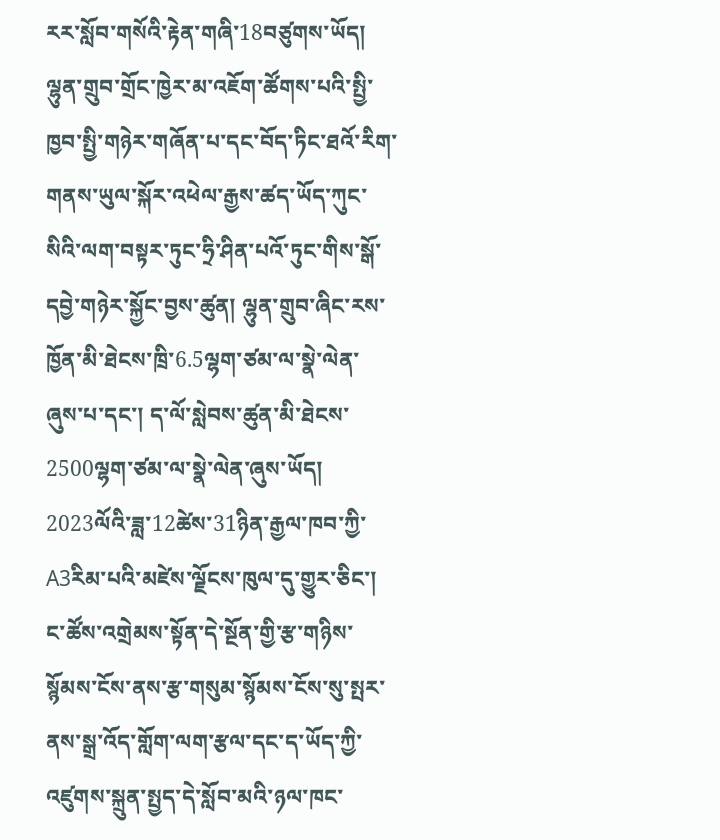རར་སློབ་གསོའི་རྟེན་གཞི་18བཙུགས་ཡོད།
ལྷུན་གྲུབ་གྲོང་ཁྱེར་མ་འཇོག་ཚོགས་པའི་སྤྱི་ཁྱབ་སྤྱི་གཉེར་གཞོན་པ་དང་བོད་ཏིང་ཐའོ་རིག་གནས་ཡུལ་སྐོར་འཕེལ་རྒྱས་ཚད་ཡོད་ཀུང་སིའི་ལག་བསྟར་ཏུང་ཧྲི་ཤིན་པའོ་ཏུང་གིས་སྒོ་དབྱེ་གཉེར་སྐྱོང་བྱས་ཚུན། ལྷུན་གྲུབ་ཞིང་རས་ཁྱོན་མི་ཐེངས་ཁྲི་6.5ལྷག་ཙམ་ལ་སྣེ་ལེན་ཞུས་པ་དང་། ད་ལོ་སླེབས་ཚུན་མི་ཐེངས་2500ལྷག་ཙམ་ལ་སྣེ་ལེན་ཞུས་ཡོད། 2023ལོའི་ཟླ་12ཚེས་31ཉིན་རྒྱལ་ཁབ་ཀྱི་A3རིམ་པའི་མཛེས་ལྗོངས་ཁུལ་དུ་གྱུར་ཅིང་། ང་ཚོས་འགྲེམས་སྟོན་དེ་སྔོན་གྱི་རྩ་གཉིས་སྙོམས་ངོས་ནས་རྩ་གསུམ་སྙོམས་ངོས་སུ་སྤར་ནས་སྒྲ་འོད་གློག་ལག་རྩལ་དང་ད་ཡོད་ཀྱི་འཛུགས་སྐྲུན་སྤྱད་དེ་སློབ་མའི་ཉལ་ཁང་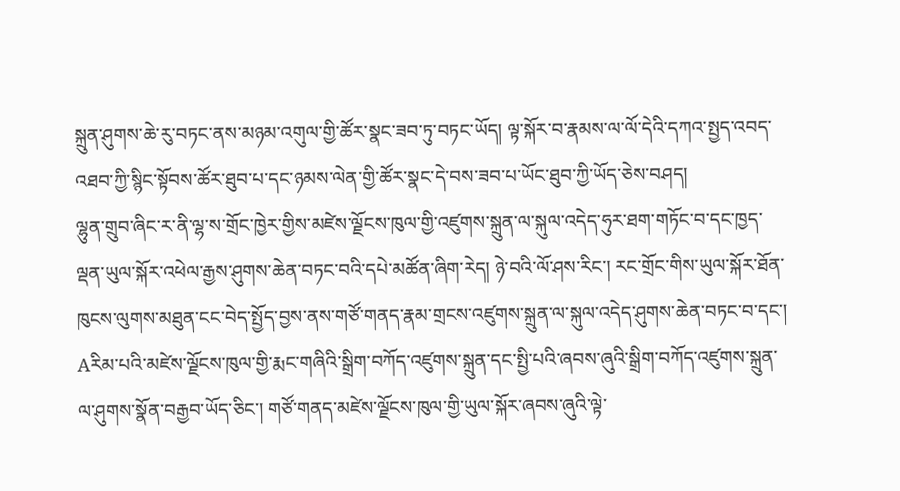སྐྲུན་ཤུགས་ཆེ་རུ་བཏང་ནས་མཉམ་འགུལ་གྱི་ཚོར་སྣང་ཟབ་ཏུ་བཏང་ཡོད། ལྟ་སྐོར་བ་རྣམས་ལ་ལོ་དེའི་དཀའ་སྤྱད་འབད་འཐབ་ཀྱི་སྙིང་སྟོབས་ཚོར་ཐུབ་པ་དང་ཉམས་ལེན་གྱི་ཚོར་སྣང་དེ་བས་ཟབ་པ་ཡོང་ཐུབ་ཀྱི་ཡོད་ཅེས་བཤད།
ལྷུན་གྲུབ་ཞིང་ར་ནི་ལྷ་ས་གྲོང་ཁྱེར་གྱིས་མཛེས་ལྗོངས་ཁུལ་གྱི་འཛུགས་སྐྲུན་ལ་སྐུལ་འདེད་ཧུར་ཐག་གཏོང་བ་དང་ཁྱད་ལྡན་ཡུལ་སྐོར་འཕེལ་རྒྱས་ཤུགས་ཆེན་བཏང་བའི་དཔེ་མཚོན་ཞིག་རེད། ཉེ་བའི་ལོ་ཤས་རིང་། རང་གྲོང་གིས་ཡུལ་སྐོར་ཐོན་ཁུངས་ལུགས་མཐུན་ངང་བེད་སྤྱོད་བྱས་ནས་གཙོ་གནད་རྣམ་གྲངས་འཛུགས་སྐྲུན་ལ་སྐུལ་འདེད་ཤུགས་ཆེན་བཏང་བ་དང་། Aརིམ་པའི་མཛེས་ལྗོངས་ཁུལ་གྱི་རྨང་གཞིའི་སྒྲིག་བཀོད་འཛུགས་སྐྲུན་དང་སྤྱི་པའི་ཞབས་ཞུའི་སྒྲིག་བཀོད་འཛུགས་སྐྲུན་ལ་ཤུགས་སྣོན་བརྒྱབ་ཡོད་ཅིང་། གཙོ་གནད་མཛེས་ལྗོངས་ཁུལ་གྱི་ཡུལ་སྐོར་ཞབས་ཞུའི་ལྟེ་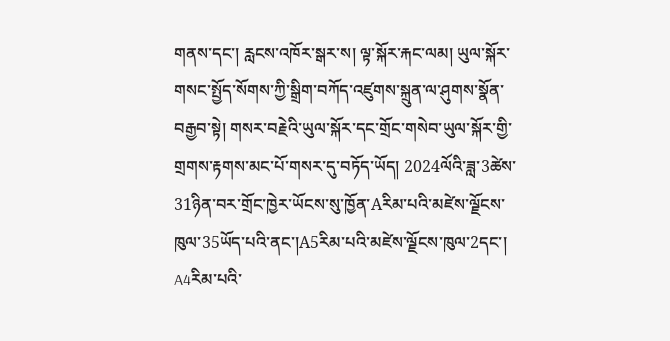གནས་དང་། རླངས་འཁོར་སྒར་ས། ལྟ་སྐོར་རྐང་ལམ། ཡུལ་སྐོར་གསང་སྤྱོད་སོགས་ཀྱི་སྒྲིག་བཀོད་འཛུགས་སྐྲུན་ལ་ཤུགས་སྣོན་བརྒྱབ་སྟེ། གསར་བརྗེའི་ཡུལ་སྐོར་དང་གྲོང་གསེབ་ཡུལ་སྐོར་གྱི་གྲགས་རྟགས་མང་པོ་གསར་དུ་བཏོད་ཡོད། 2024ལོའི་ཟླ་3ཚེས་31ཉིན་བར་གྲོང་ཁྱེར་ཡོངས་སུ་ཁྱོན་Aརིམ་པའི་མཛེས་ལྗོངས་ཁུལ་35ཡོད་པའི་ནང་།A5རིམ་པའི་མཛེས་ལྗོངས་ཁུལ་2དང་། A4རིམ་པའི་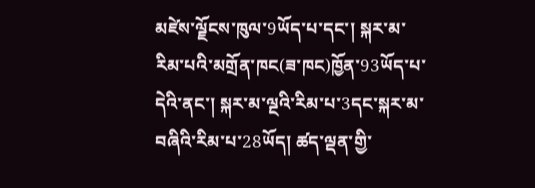མཛེས་ལྗོངས་ཁུལ་9ཡོད་པ་དང་། སྐར་མ་རིམ་པའི་མགྲོན་ཁང(ཟ་ཁང)ཁྱོན་93ཡོད་པ་དེའི་ནང་། སྐར་མ་ལྔའི་རིམ་པ་3དང་སྐར་མ་བཞིའི་རིམ་པ་28ཡོད། ཚད་ལྡན་གྱི་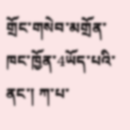གྲོང་གསེབ་མགྲོན་ཁང་ཁྱོན་4ཡོད་པའི་ནང་། ཀ་པ་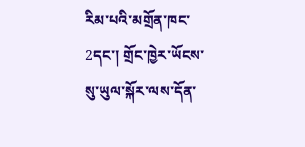རིམ་པའི་མགྲོན་ཁང་2དང་། གྲོང་ཁྱེར་ཡོངས་སུ་ཡུལ་སྐོར་ལས་དོན་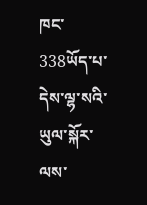ཁང་338ཡོད་པ་དེས་ལྷ་སའི་ཡུལ་སྐོར་ལས་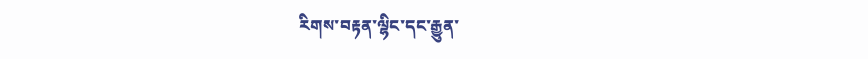རིགས་བརྟན་ལྷིང་དང་རྒྱུན་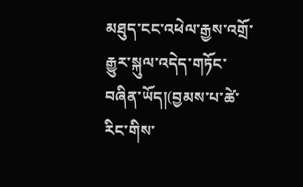མཐུད་ངང་འཕེལ་རྒྱས་འགྲོ་རྒྱུར་སྐུལ་འདེད་གཏོང་བཞིན་ཡོད།(བྱམས་པ་ཚེ་རིང་གིས་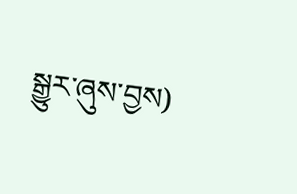སྒྱུར་ཞུས་བྱས)